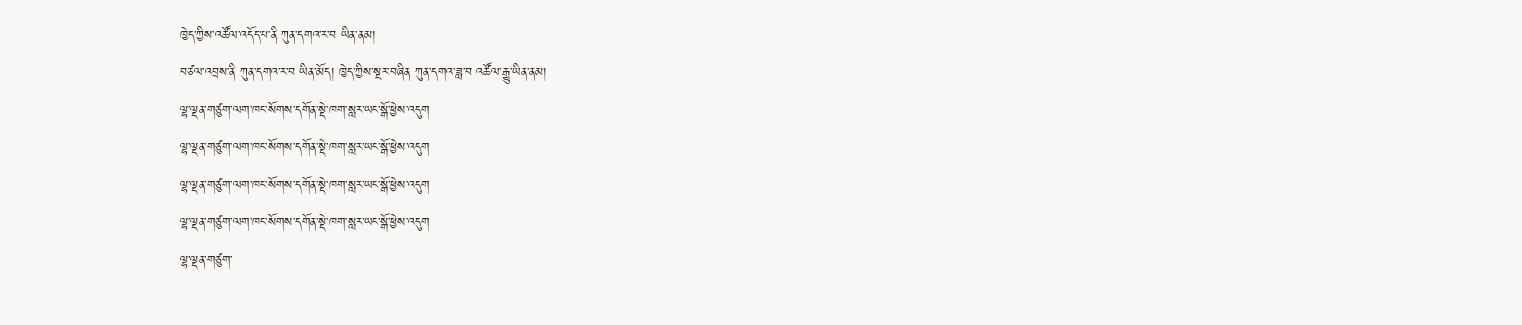ཁྱེད་ཀྱིས་འཚོལ་འདོད་པ་ནི ཀུན་དགའ་ར་བ ཡིན་ནམ།
བཙལ་འབྲས་ནི ཀུན་དགའ་ར་བ ཡིན་མོད། ཁྱེད་ཀྱིས་སྔར་བཞིན ཀུན་དགའ་ཟླ་བ འཚོལ་རྒྱུ་ཡིན་ནམ།
ལྷ་ལྡན་གཙུག་ལག་ཁང་སོགས་དགོན་སྡེ་ཁག་སླར་ཡང་སྒོ་ཕྱེས་འདུག
ལྷ་ལྡན་གཙུག་ལག་ཁང་སོགས་དགོན་སྡེ་ཁག་སླར་ཡང་སྒོ་ཕྱེས་འདུག
ལྷ་ལྡན་གཙུག་ལག་ཁང་སོགས་དགོན་སྡེ་ཁག་སླར་ཡང་སྒོ་ཕྱེས་འདུག
ལྷ་ལྡན་གཙུག་ལག་ཁང་སོགས་དགོན་སྡེ་ཁག་སླར་ཡང་སྒོ་ཕྱེས་འདུག
ལྷ་ལྡན་གཙུག་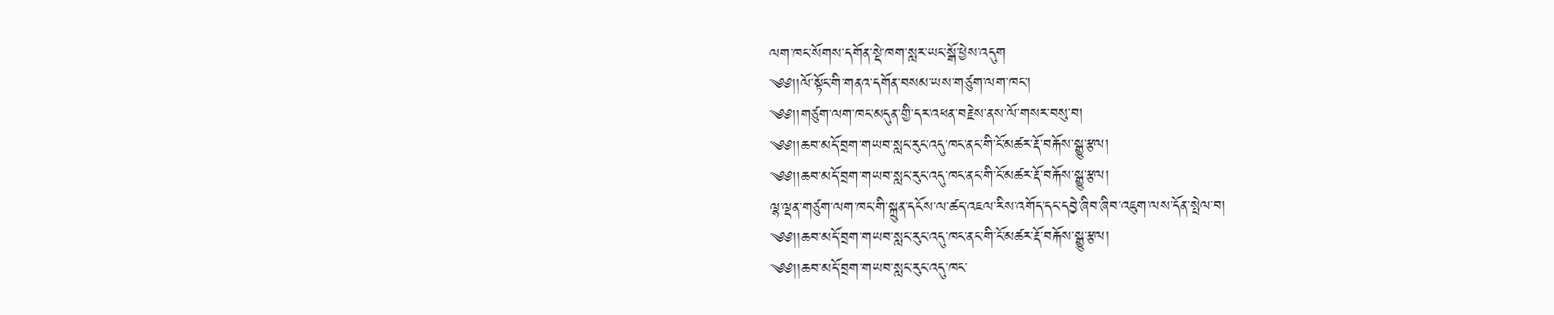ལག་ཁང་སོགས་དགོན་སྡེ་ཁག་སླར་ཡང་སྒོ་ཕྱེས་འདུག
༄༅།།ལོ་སྟོང་གི་གནའ་དགོན་བསམ་ཡས་གཙུག་ལག་ཁང་།
༄༅།།གཙུག་ལག་ཁང་མདུན་གྱི་དར་འཕན་བརྗེས་ནས་ལོ་གསར་བསུ་བ།
༄༅།།ཆབ་མདོ་བྲག་གཡབ་སླང་རུང་འདུ་ཁང་ནང་གི་ངོ་མཚར་རྡོ་བརྐོས་སྒྱུ་རྩལ།
༄༅།།ཆབ་མདོ་བྲག་གཡབ་སླང་རུང་འདུ་ཁང་ནང་གི་ངོ་མཚར་རྡོ་བརྐོས་སྒྱུ་རྩལ།
ལྷ་ལྡན་གཙུག་ལག་ཁང་གི་སྐྲུན་དངོས་ལ་ཚད་འཇལ་རིས་འགོད་དང་དབྱེ་ཞིབ་ཞིབ་འཇུག་ལས་དོན་སྤེལ་བ།
༄༅།།ཆབ་མདོ་བྲག་གཡབ་སླང་རུང་འདུ་ཁང་ནང་གི་ངོ་མཚར་རྡོ་བརྐོས་སྒྱུ་རྩལ།
༄༅།།ཆབ་མདོ་བྲག་གཡབ་སླང་རུང་འདུ་ཁང་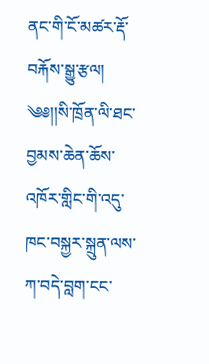ནང་གི་ངོ་མཚར་རྡོ་བརྐོས་སྒྱུ་རྩལ།
༄༅།།སི་ཁྲོན་ལི་ཐང་བྱམས་ཆེན་ཆོས་འཁོར་གླིང་གི་འདུ་ཁང་བསྐྱར་སྐྲུན་ལས་ཀ་བདེ་བླག་ངང་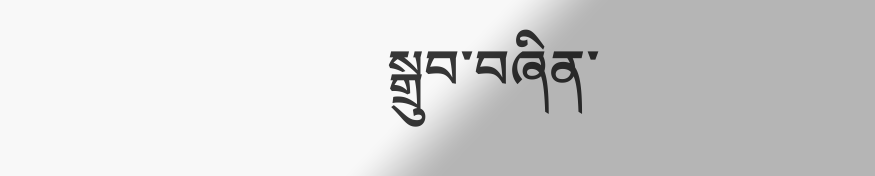སྒྲུབ་བཞིན་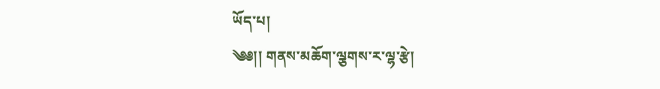ཡོད་པ།
༄༅།། གནས་མཆོག་ལྕགས་ར་ལྷ་རྩེ།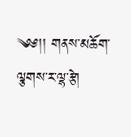༄༅།། གནས་མཆོག་ལྕགས་ར་ལྷ་རྩེ།